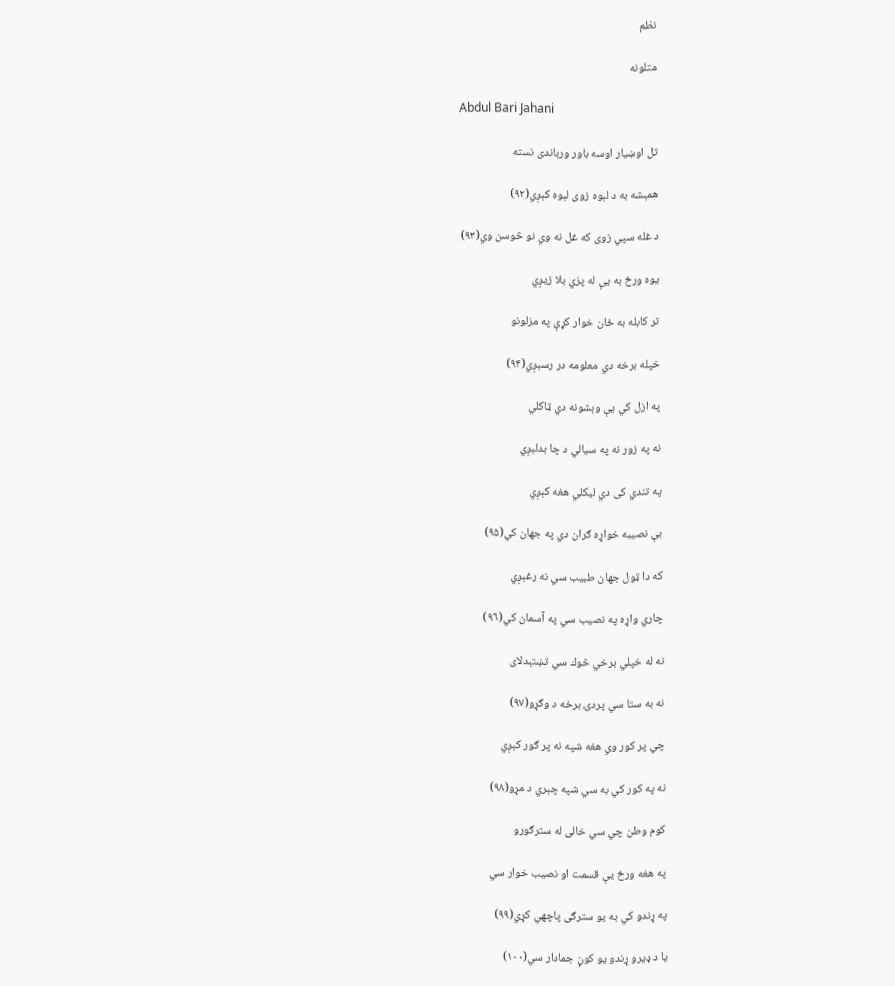نظم

متلونه

Abdul Bari Jahani

تل اوښيار اوسه باور ورباندى نسته

همېشه به د لېوه زوى لېوه كېږي(۹۲)

د غله سپي زوى كه غل نه وي نو څوسن وي(۹۳)

يوه ورځ به يې له پزي بلا زيږي

تر كابله به ځان خوار كړې په مزلونو

خپله برخه دي معلومه در رسېږي(۹۴)

په ازل كي يې وېشونه دي ټاكلي

نه په زور نه په سيالي د چا بدلېږي

په تندي كى دي ليكلي هغه كېږي

بې نصيبه خواړه ګران دي په جهان كي(۹۵)

كه دا ټول جهان طبيب سي نه رغېږي

چاري واړه په نصيب سي په آسمان كي(۹٦)

نه له خپلي برخي څوك سي تښتېدلاى

نه به ستا سي پردۍ برخه د وګړو(۹۷)

چي پر كور وي هغه شپه نه پر ګور كېږي

نه په كور كي به سي شپه چېري د مړو(۹۸)

كوم وطن چي سي خالى له سترګورو

په هغه ورځ يې قسمت او نصيب خوار سي

په ړندو كي به يو سترګى پاچهي كړي(۹۹)

يا د ډيرو ړندو يو كوڼ جمادار سي(۱۰۰)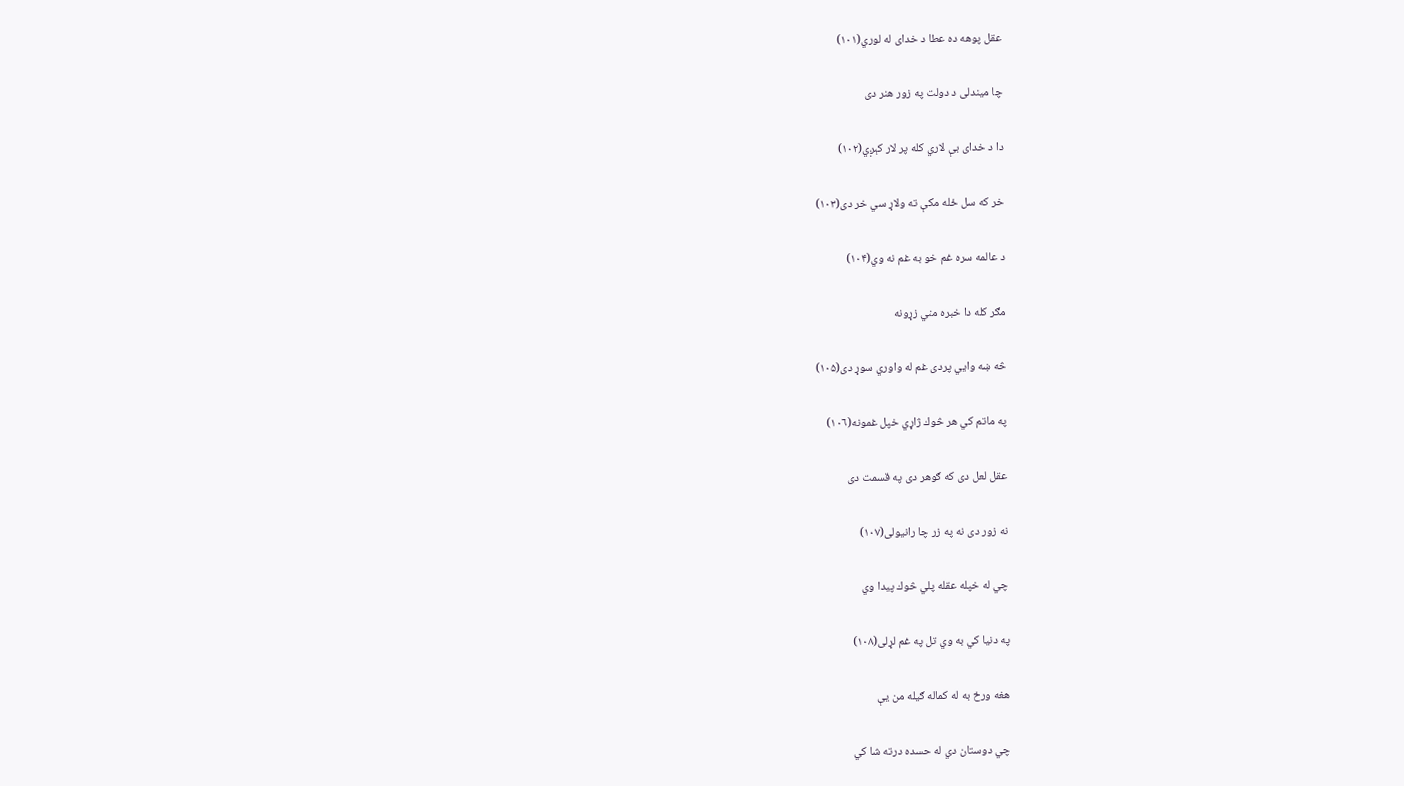عقل پوهه ده عطا د خداى له لوري(۱۰۱)

چا ميندلى د دولت په زور هنر دى

دا د خداى بې لاري كله پر لار كېږي(۱۰۲)

خر كه سل ځله مكې ته ولاړ سي خر دى(۱۰۳)

د عالمه سره غم خو به غم نه وي(۱۰۴)

مګر كله دا خبره مني زړونه

څه ښه وايي پردى غم له واوري سوړ دى(۱۰۵)

په ماتم كي هر څوك ژاړي خپل غمونه(۱۰٦)

عقل لعل دى كه ګوهر دى په قسمت دى

نه زور دى نه په زر چا رانيولى(۱۰۷)

چي له خپله عقله پلي څوك پيدا وي

په دنيا كي به وي تل په غم لړلى(۱۰۸)

هغه ورځ به له كماله ګيله من يې

چي دوستان دي له حسده درته شا كي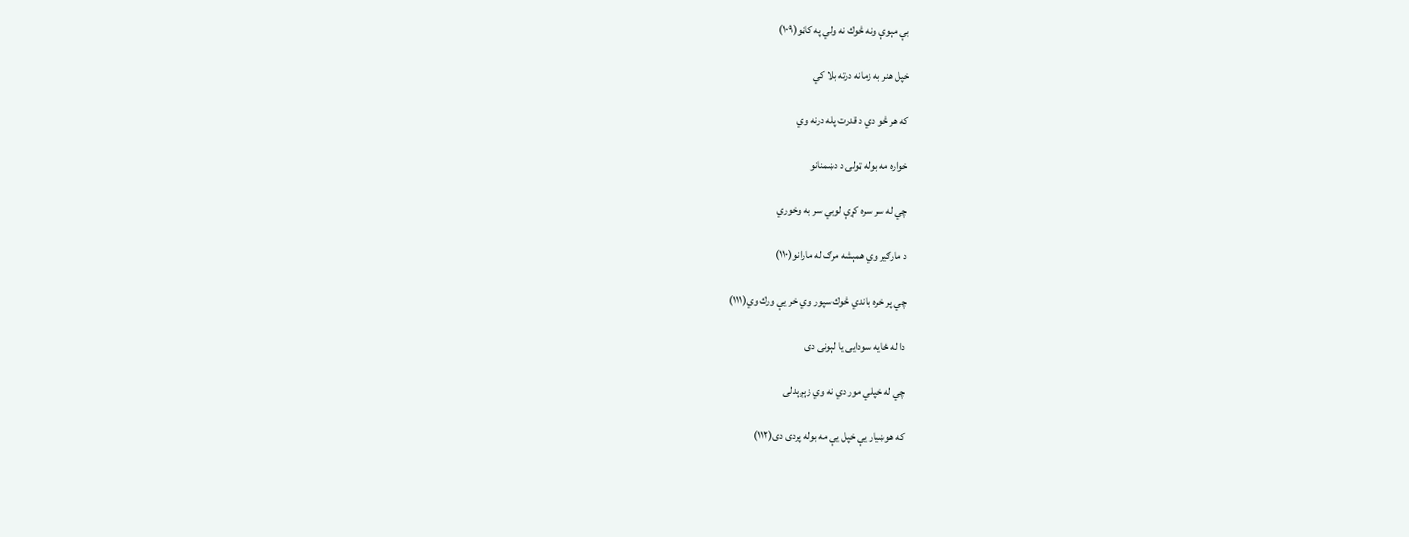بې مېوې ونه څوك نه ولي په كاڼو(۱۰۹)

خپل هنر به زمانه درته بلا كي

كه هر څو دي د قدرت پله درنه وي

خواره مه بوله ټولۍ د دښمنانو

چي له سر سره كړې لوبي سر به وخوري

د مارګير وي همېشه مرګ له مارانو(۱۱۰)

چي پر خره باندي څوك سپور وي خر يې ورك وي(۱۱۱)

دا له ځايه سودايى يا لېونى دى

چي له خپلي مور دي نه وي زېږېدلى

كه هوښيار يې خپل يې مه بوله پردى دى(۱۱۲)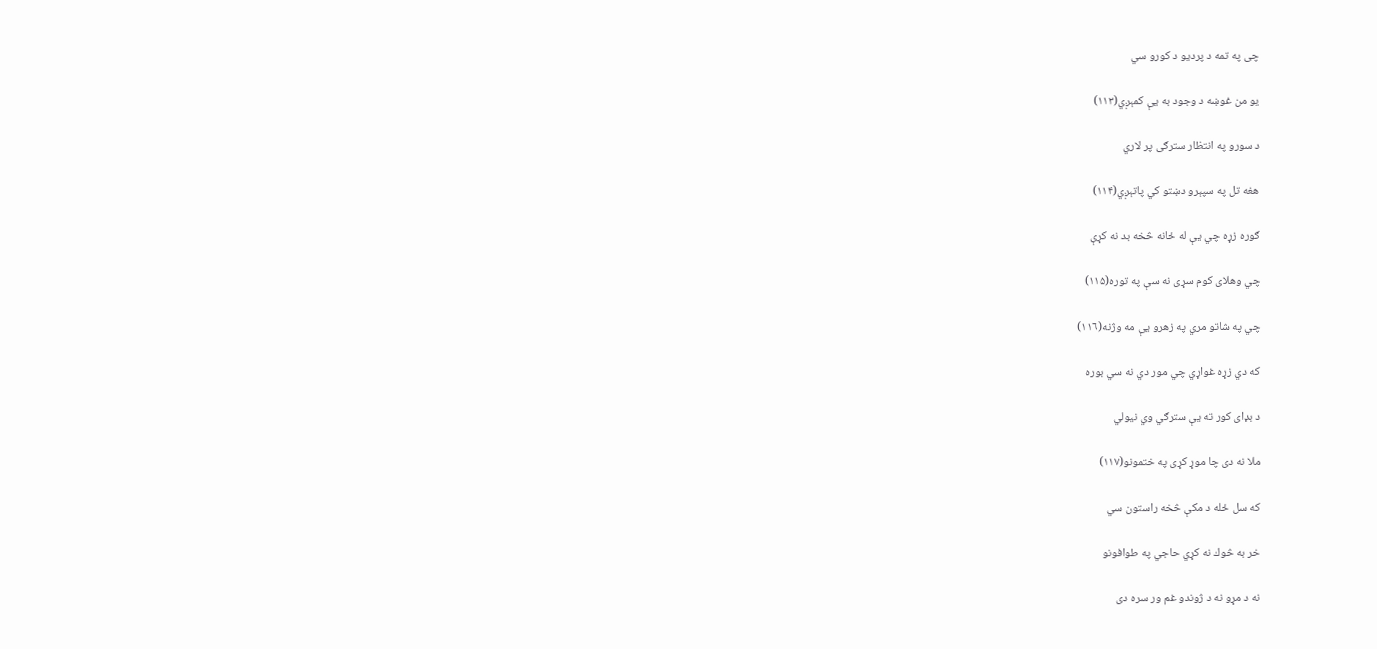چى په تمه د پرديو د كورو سي

يو من غوښه د وجود به يې كمېږي(۱۱۳)

د سورو په انتظار سترګى پر لاري

هغه تل په سپېرو دښتو كي پاتېږي(۱۱۴)

ګوره زړه چي يې له ځانه څخه بد نه كړې

چي وهلاى كوم سړى نه سې په توره(۱۱۵)

چي په شاتو مري په زهرو يې مه وژنه(۱۱٦)

كه دي زړه غواړي چي مور دي نه سي بوره

د بډاى كور ته يې سترګي وي نيولي

ملا نه دى چا موړ كړى په ختمونو(۱۱۷)

كه سل ځله د مكې څخه راستون سي

خر به څوك نه كړي حاجي په طوافونو

نه د مړو نه د ژوندو غم ور سره دى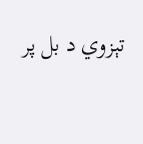تېزوي د بل پر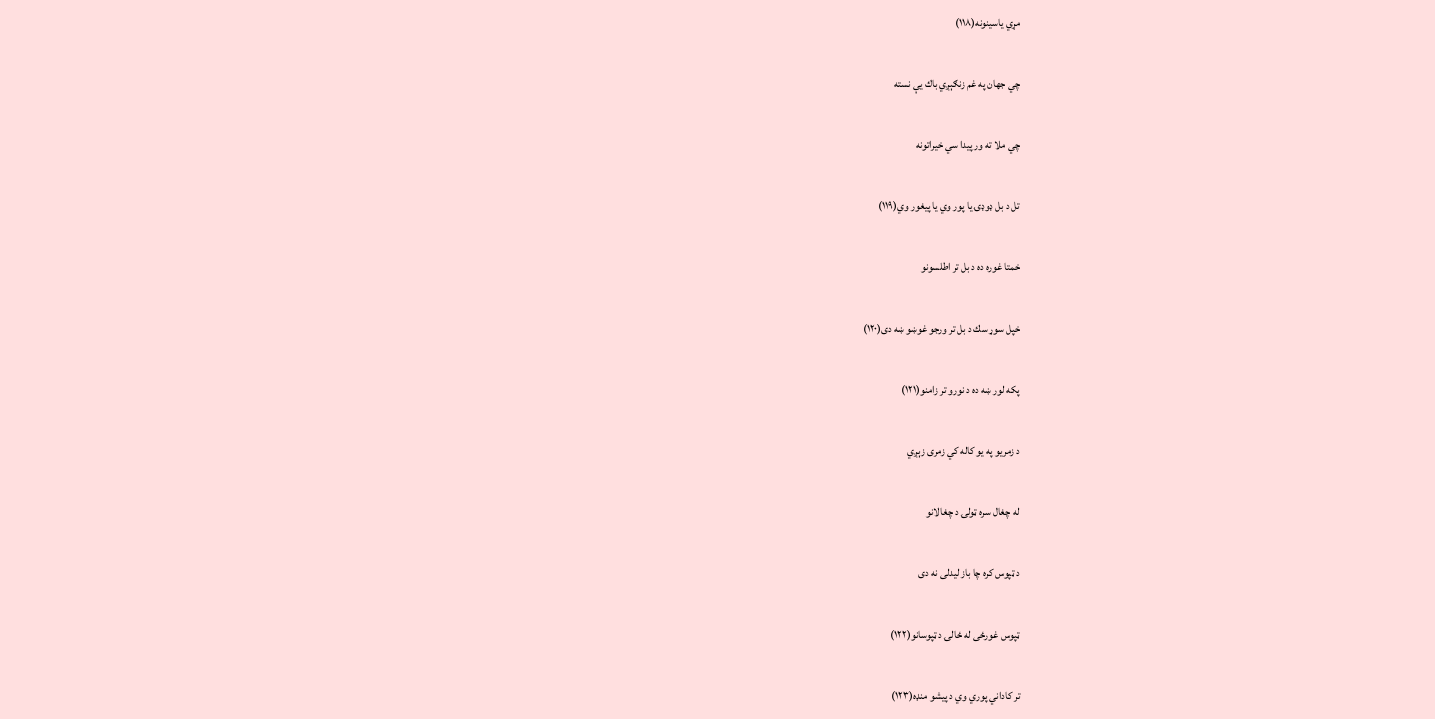مړي ياسينونه(۱۱۸)

چي جهان په غم زنګېږي باك يې نسته

چي ملا ته ور پيدا سي خيراتونه

تل د بل ډوډۍ يا پور وي يا پيغور وي(۱۱۹)

خمتا غوره ده د بل تر اطلسونو

خپل سوړ سك د بل تر ورجو غوښو ښه دى(۱۲۰)

پكه لور ښه ده د نورو تر زامنو(۱۲۱)

د زمريو په يو كاله كي زمرى زېږي

له چغال سره ټولۍ د چغالانو

د ټپوس كره چا باز ليدلى نه دى

ټپوس غورځى له ځالۍ د ټپوسانو(۱۲۲)

تر كاداني پوري وي د پيشو منډه(۱۲۳)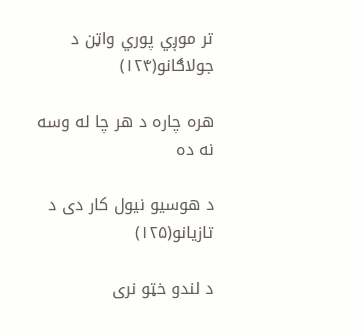تر موږي پوري واټن د جولاګانو(۱۲۴)

هره چاره د هر چا له وسه نه ده

د هوسيو نيول كار دى د تازيانو(۱۲۵)

د لندو خټو نرى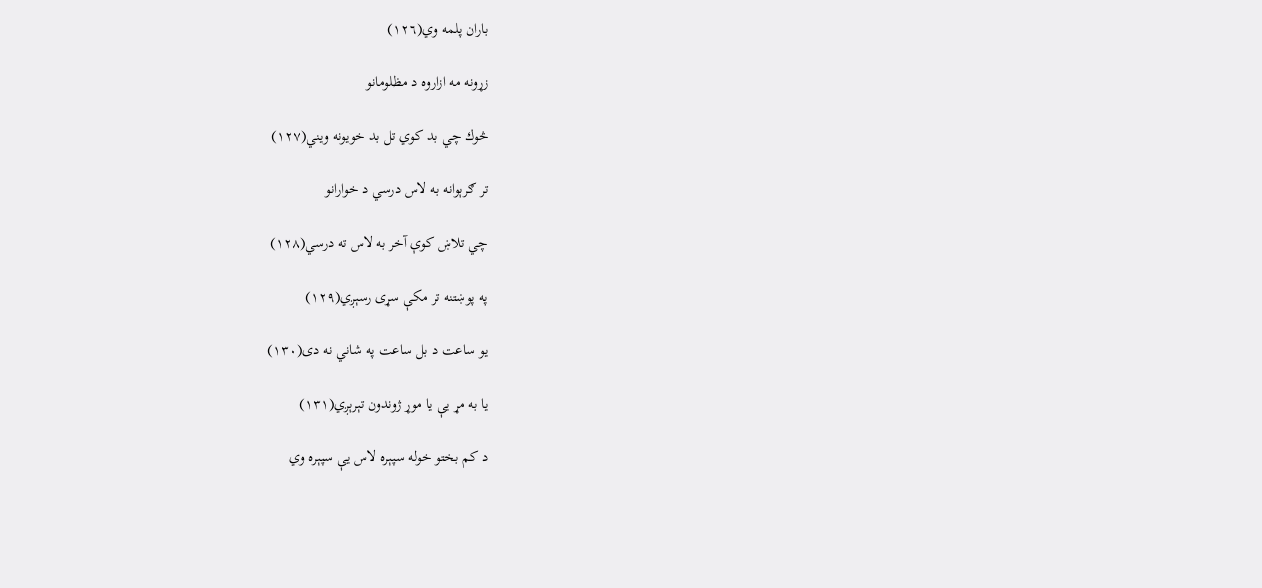باران پلمه وي(۱۲٦)

زړونه مه ازاروه د مظلومانو

څوك چي بد كوي تل بد خويونه ويني(۱۲۷)

تر ګرېوانه به لاس درسي د خوارانو

چي تلاښ كوې آخر به لاس ته درسي(۱۲۸)

په پوښتنه تر مكې سړى رسېږي(۱۲۹)

يو ساعت د بل ساعت په شاني نه دى(۱۳۰)

يا به مړ يې يا موړ ژوندون تېرېږي(۱۳۱)

د كم بختو خوله سپېره لاس يې سپېره وي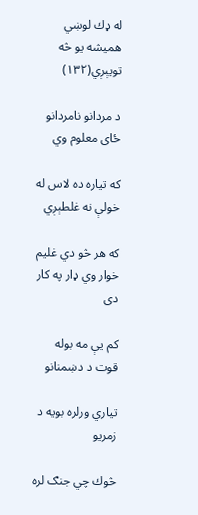له ډك لوښي هميشه يو څه تويېږي(۱۳۲)

د مردانو نامردانو ځاى معلوم وي

كه تياره ده لاس له خولې نه غلطېږي

كه هر څو دي غليم خوار وي ډار په كار دى

كم يې مه بوله قوت د دښمنانو

تياري ورلره بويه د زمريو

څوك چي جنګ لره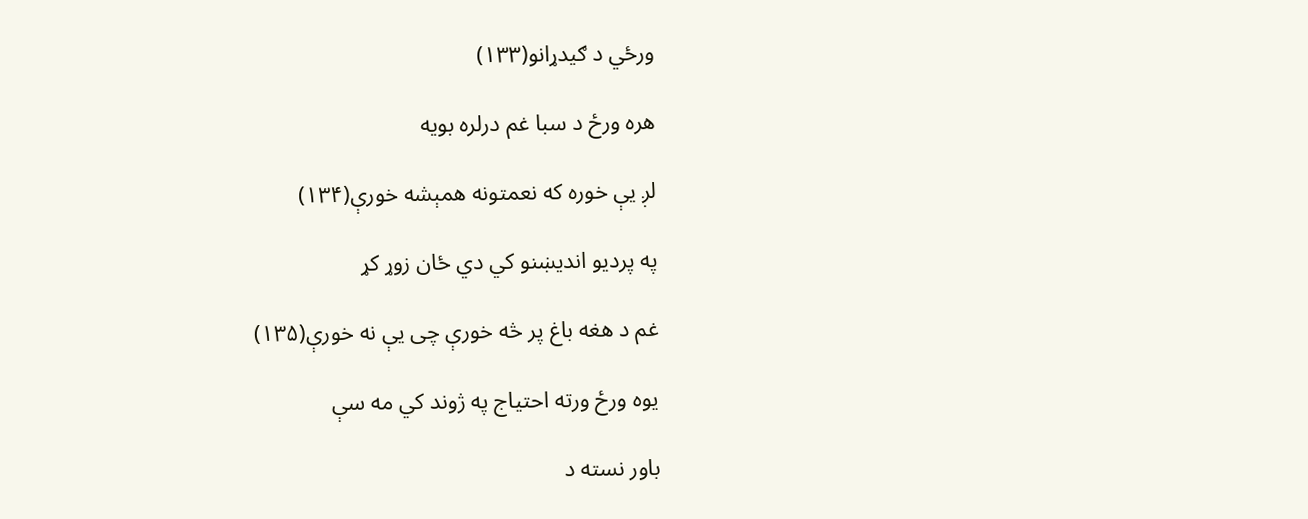ورځي د ګيدړانو(۱۳۳)

هره ورځ د سبا غم درلره بويه

لږ يې خوره كه نعمتونه همېشه خورې(۱۳۴)

په پرديو انديښنو كي دي ځان زوړ كړ

غم د هغه باغ پر څه خورې چى يې نه خورې(۱۳۵)

يوه ورځ ورته احتياج په ژوند كي مه سې

باور نسته د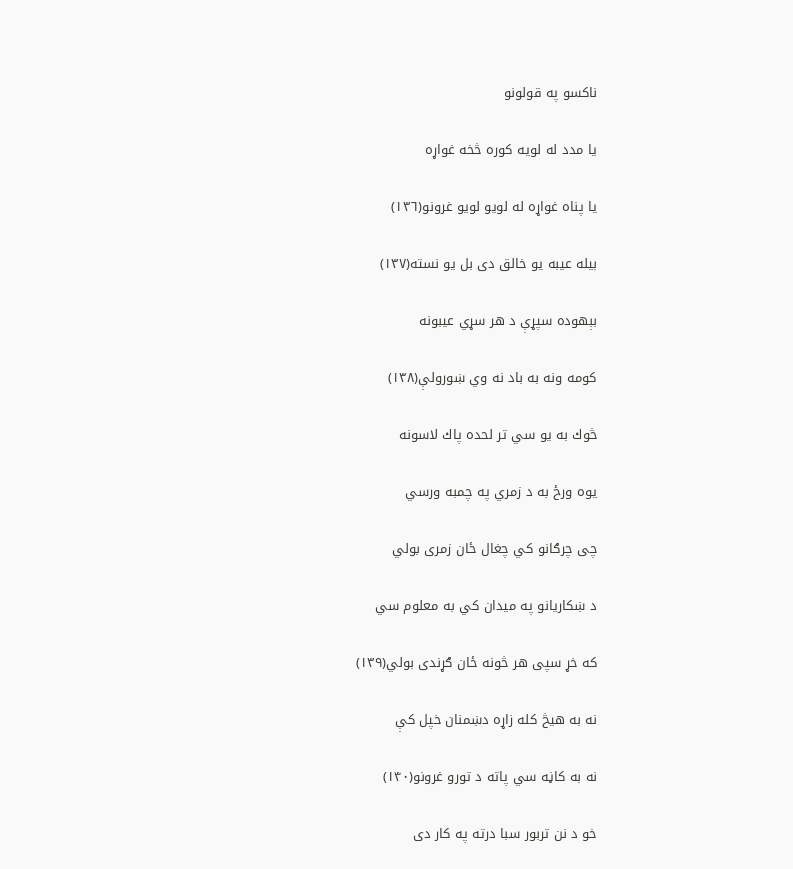ناكسو په قولونو

يا مدد له لويه کوره څخه غواړه

يا پناه غواړه له لويو لويو غرونو(۱۳٦)

بيله عيبه يو خالق دى بل يو نسته(۱۳۷)

بېهوده سپړې د هر سړي عيبونه

كومه ونه به باد نه وي ښورولې(۱۳۸)

څوك به يو سي تر لحده پاك لاسونه

يوه ورځ به د زمري په چمبه ورسي

چى چرګانو كي چغال ځان زمرى بولي

د ښكاريانو په ميدان كي به معلوم سي

كه خړ سپى هر څونه ځان ګړندى بولي(۱۳۹)

نه به هيڅ كله زاړه دښمنان خپل كې

نه به كاڼه سي پاته د تورو غرونو(۱۴۰)

خو د نن تربور سبا درته په كار دى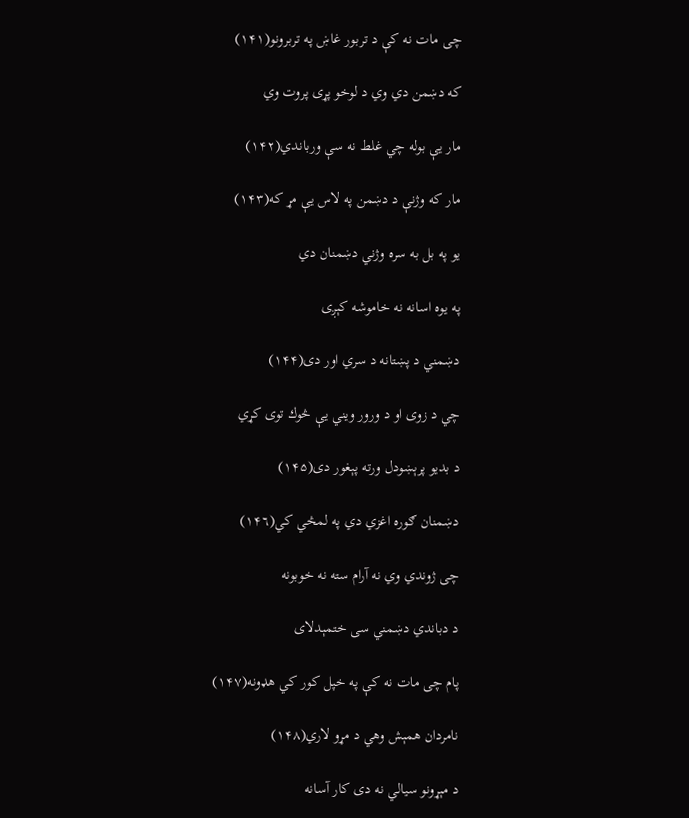چى مات نه كې د تربور غاښ په تربرونو(۱۴۱)

كه دښمن دي وي د لوخو پړى پروت وي

مار يې بوله چي غلط نه سې ورباندي(۱۴۲)

مار كه وژنې د دښمن په لاس يې مړ كه(۱۴۳)

يو په بل به سره وژني دښمنان دي

په يوه اسانه نه خاموشه كېږى

دښمني د پښتانه د سري اور دى(۱۴۴)

چي د زوى او د ورور ويني يې څوك توى كړي

د بديو پرېښودل ورته پېغور دى(۱۴۵)

دښمنان ګوره اغزي دي په لمڅي كي(۱۴٦)

چى ژوندي وي نه آرام سته نه خوبونه

د دباندي دښمني سى ختمېدلاى

پام چى مات نه كې په خپل كور كي هډونه(۱۴۷)

نامردان همېش وهي د مړو لاري(۱۴۸)

د مېړونو سيالي نه دى كار آسانه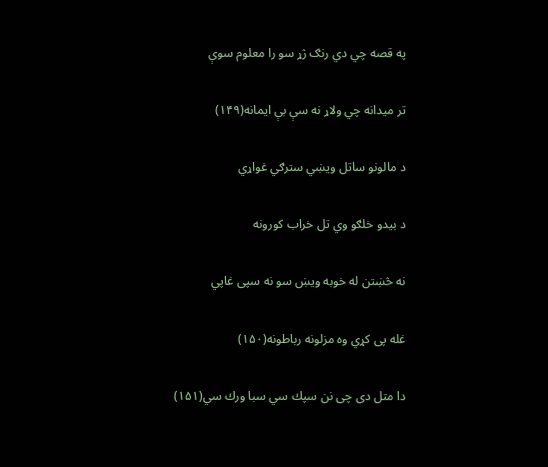په قصه چي دي رنګ ژړ سو را معلوم سوې

تر ميدانه چي ولاړ نه سې بې ايمانه(۱۴۹)

د مالونو ساتل ويښي سترګي غواړي

د بيدو خلګو وي تل خراب كورونه

نه څښتن له خوبه ويښ سو نه سپى غاپي

غله پى كړي وه مزلونه رباطونه(۱۵۰)

دا متل دى چى نن سپك سي سبا ورك سي(۱۵۱)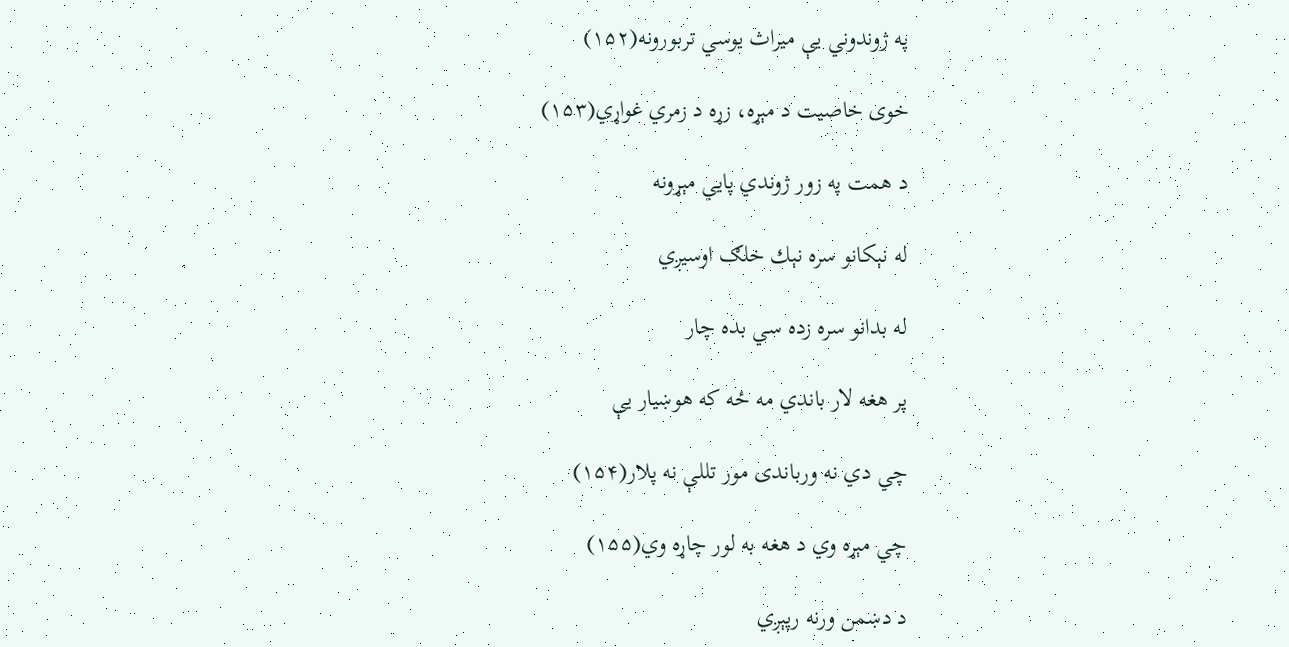په ژوندوني يې ميراث يوسي تربورونه(۱۵۲)

خوى خاصيت د مېړه، زړه د زمري غواړي(۱۵۳)

د همت په زور ژوندي پايي مېړونه

له نېكانو سره نېك خلګ اوسيږي

له بدانو سره زده سي بده چار

پر هغه لار باندي مه ځه كه هوښيار يې

چي دي نه ورباندى مور تللې نه پلار(۱۵۴)

چي مېړه وي د هغه به لور چاړه وي(۱۵۵)

د دښمن ورنه رپېږي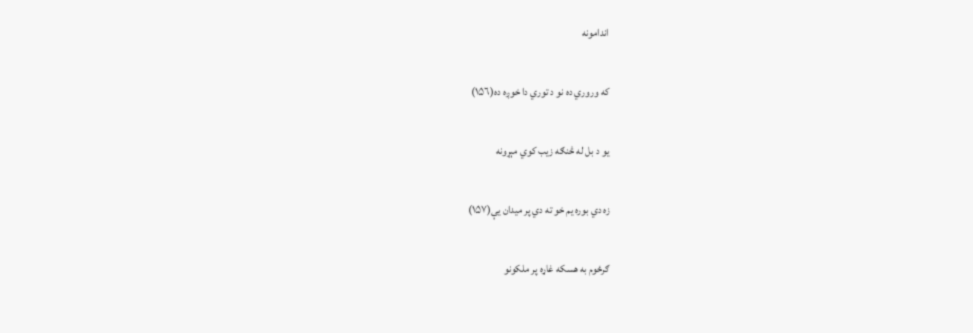اندامونه

كه وروري ده نو د توري دا خوږه ده(۱۵٦)

يو د بل له څنګه زيب كوي مېړونه

زه دي بوره يم خو ته دي پر ميدان يې(۱۵۷)

ګرځوم به هسكه غاړه پر ملكونو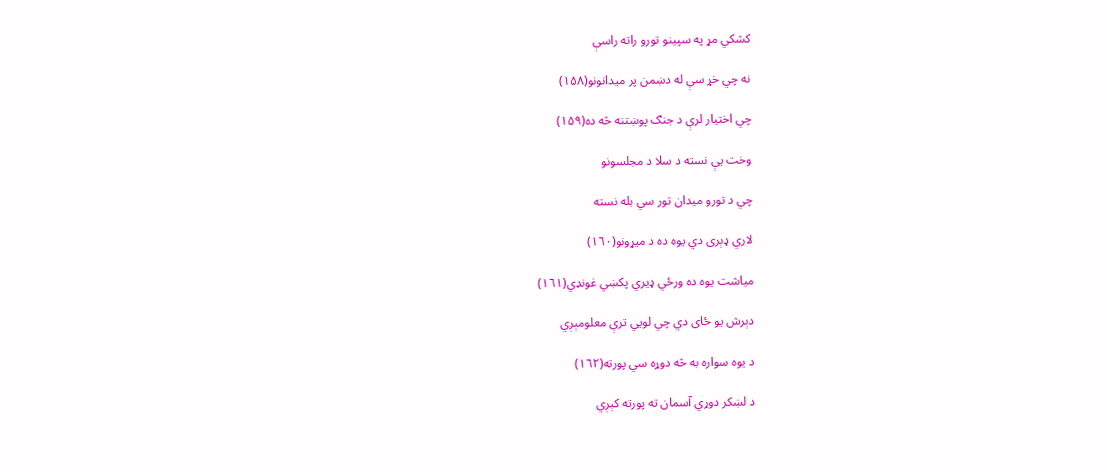كشكي مړ په سپينو تورو راته راسې

نه چي خړ سې له دښمن پر ميدانونو(۱۵۸)

چي اختيار لرې د جنګ پوښتنه څه ده(۱۵۹)

وخت يې نسته د سلا د مجلسونو

چي د تورو ميدان تور سي بله نسته

لاري ډېرى دي يوه ده د ميړونو(۱٦۰)

مياشت يوه ده ورځي ډيري پكښي غونډي(۱٦۱)

دېرش يو ځاى دي چي لويي ترې معلومېږي

د يوه سواره به څه دوړه سي پورته(۱٦۲)

د لښكر دوړي آسمان ته پورته كېږي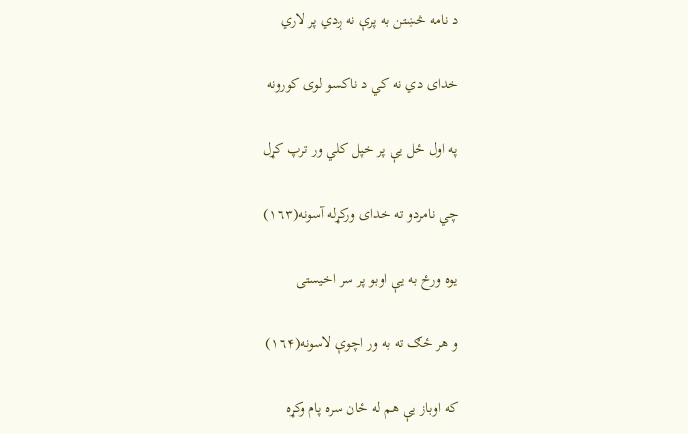د نامه څښتن به پرې نه ږدي پر لاري

خداى دي نه كي د ناكسو لوى كورونه

په اول ځل يې پر خپل كلي ور ترپ كړل

چي نامردو ته خداى وركړله آسونه(۱٦۳)

يوه ورځ به يې اوبو پر سر اخيستى

و هر ځګ ته به ور اچوې لاسونه(۱٦۴)

كه اوباز يې هم له ځان سره پام وكړه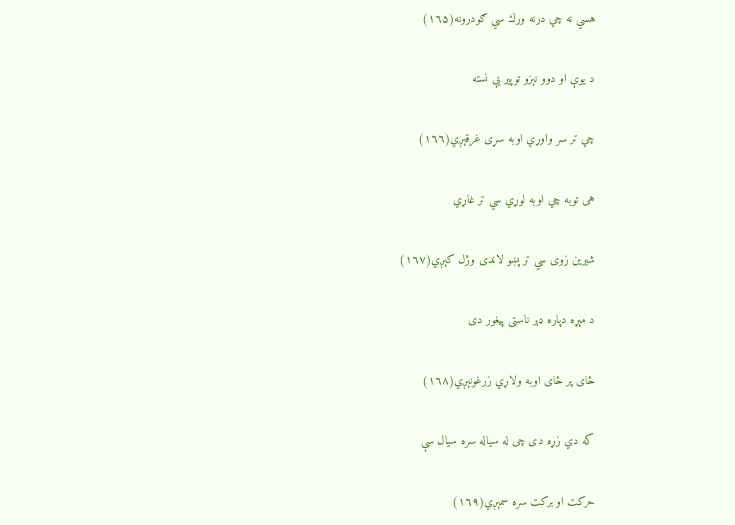هسي نه چي درنه ورك سي ګودرونه(۱٦۵)

د يوې او دوو نېزو توپير يې نسته

چي تر سر واوړي اوبه سړى غرقېږي(۱٦٦)

هى توبه چي اوبه لوړي سي تر غاړي

شيرين زوى سي تر پښو لاندى وژل كېږي(۱٦۷)

د مېړه دپاره ډېر ناستى پيغور دى

ځاى پر ځاى اوبه ولاړي زرغونېږي(۱٦۸)

كه دي زړه دى چى له سياله سره سيال سې

حركت او بركت سره سمېږي(۱٦۹)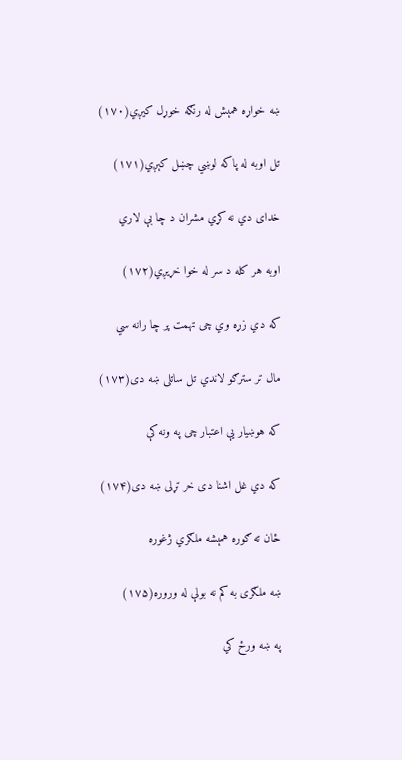ښه خواړه همېش له رنګه خوړل كيږي(۱۷۰)

تل اوبه له پاكه لوښي چښل كېږي(۱۷۱)

خداى دي نه كړي مشران د چا بې لاري

اوبه هر كله د سر له خوا خړيږي(۱۷۲)

كه دي زړه وي چى تهمت پر چا رانه سي

مال تر سترګو لاندي تل ساتلى ښه دى(۱۷۳)

كه هوښيار يې اعتبار چى په ونه كې

كه دي غل اشنا دى خر تړلى ښه دى(۱۷۴)

ځان ته ګوره همېشه ملګري ژغوره

ښه ملګرى به كم نه بولې له وروره(۱۷۵)

په ښه ورځ كي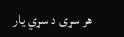هر سړى د سړي يار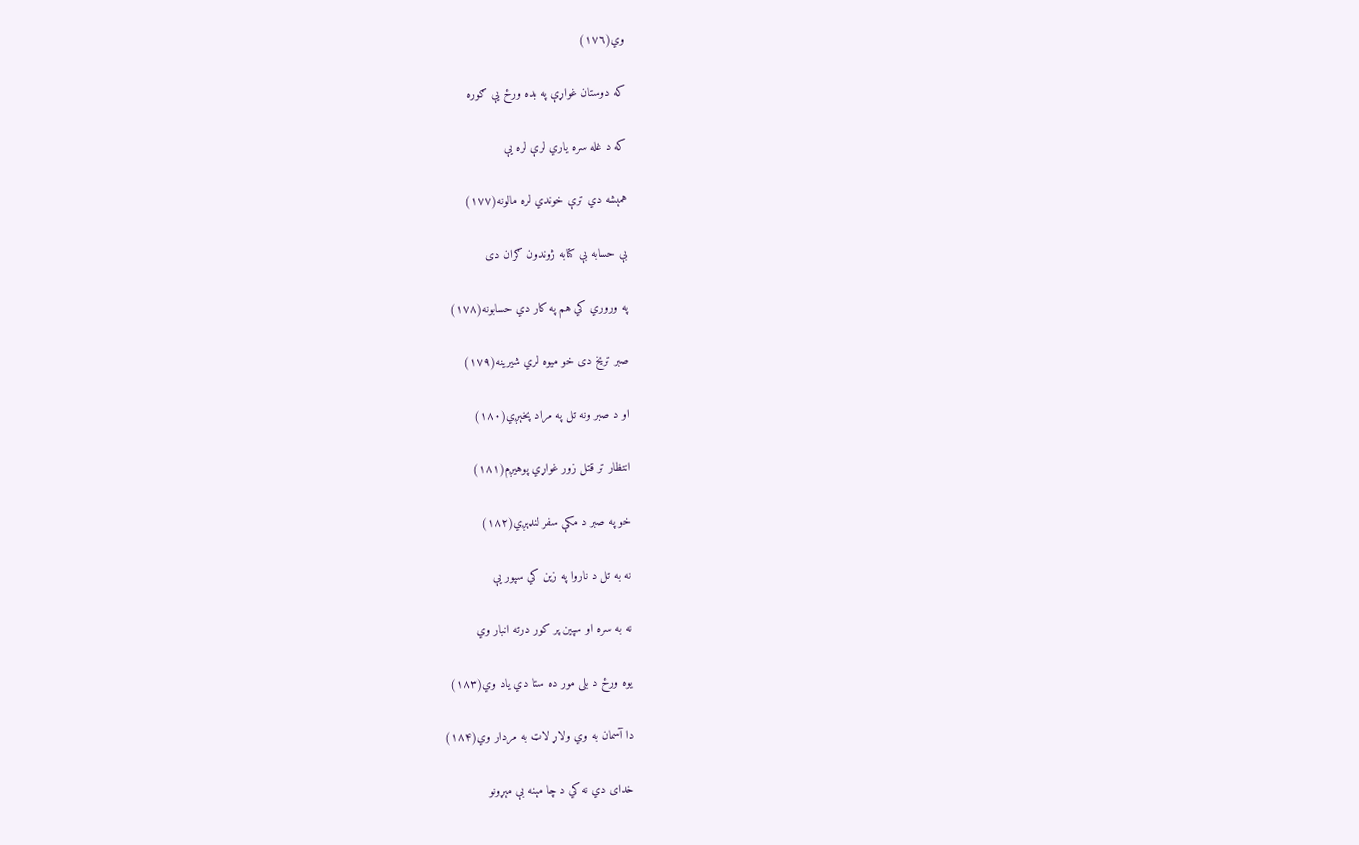وي(۱۷٦)

كه دوستان غواړې په بده ورځ يې ګوره

كه د غله سره ياري لرې لره يې

همېشه دي ترې خوندي لره مالونه(۱۷۷)

بې حسابه بې كتابه ژوندون ګران دى

په وروري كي هم په كار دي حسابونه(۱۷۸)

صبر تريخ دى خو ميوه لري شيرينه(۱۷۹)

او د صبر ونه تل په مراد پخېږي(۱۸۰)

انتظار تر قتل زور غواړي پوهيږم(۱۸۱)

خو په صبر د مكې سفر لنډېږي(۱۸۲)

نه به تل د ناروا په زين كي سپور يې

نه به سره او سپين پر كور درته انبار وي

يوه ورځ د بلى مور ده ستا دي ياد وي(۱۸۳)

دا آسمان به وي ولاړ لاټ به مردار وي(۱۸۴)

خداى دي نه كي د چا مېنه بې مېړونو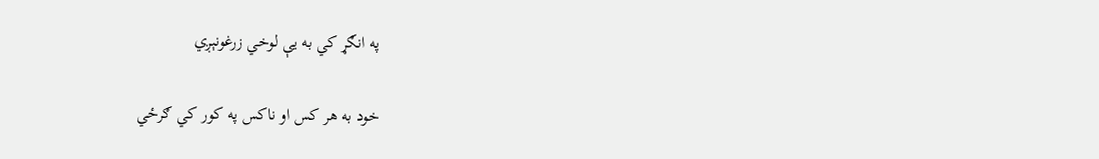په انګړ كي به يې لوخي زرغونېږي

خود به هر كس او ناكس په كور كي ګرځي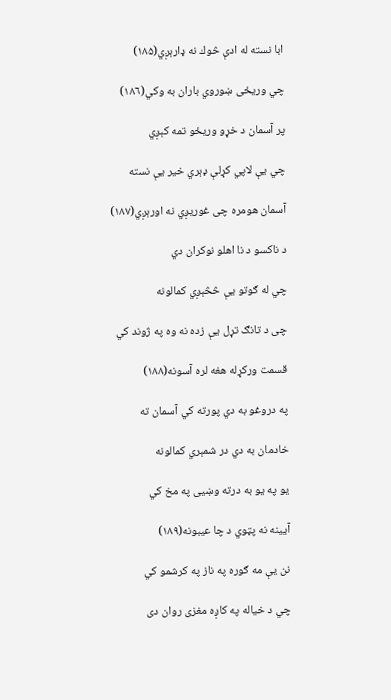ابا نسته له ادې څوك نه ډارېږي(۱۸۵)

چي وريځى ښوروي باران به وكي(۱۸٦)

پر آسمان د خړو وريځو تمه كېږي

چي يې لاپي كړلې ډېري خير يې نسته

آسمان هومره چى غوريږي نه اورېږي(۱۸۷)

د ناكسو د نا اهلو نوكران دي

چي له ګوتو يې څڅېږي كمالونه

چى د تانګ تړل يې زده نه وه په ژوند كي

قسمت وركړله هغه لره آسونه(۱۸۸)

په دروغو به دي پورته كي آسمان ته

خادمان به دي در شمېري كمالونه

يو په يو به درته وښيى په مخ كي

آيينه نه پټوي د چا عيبونه(۱۸۹)

نن يې مه ګوره په ناز په كرشمو كي

چي د خياله په كاږه مغزى روان دى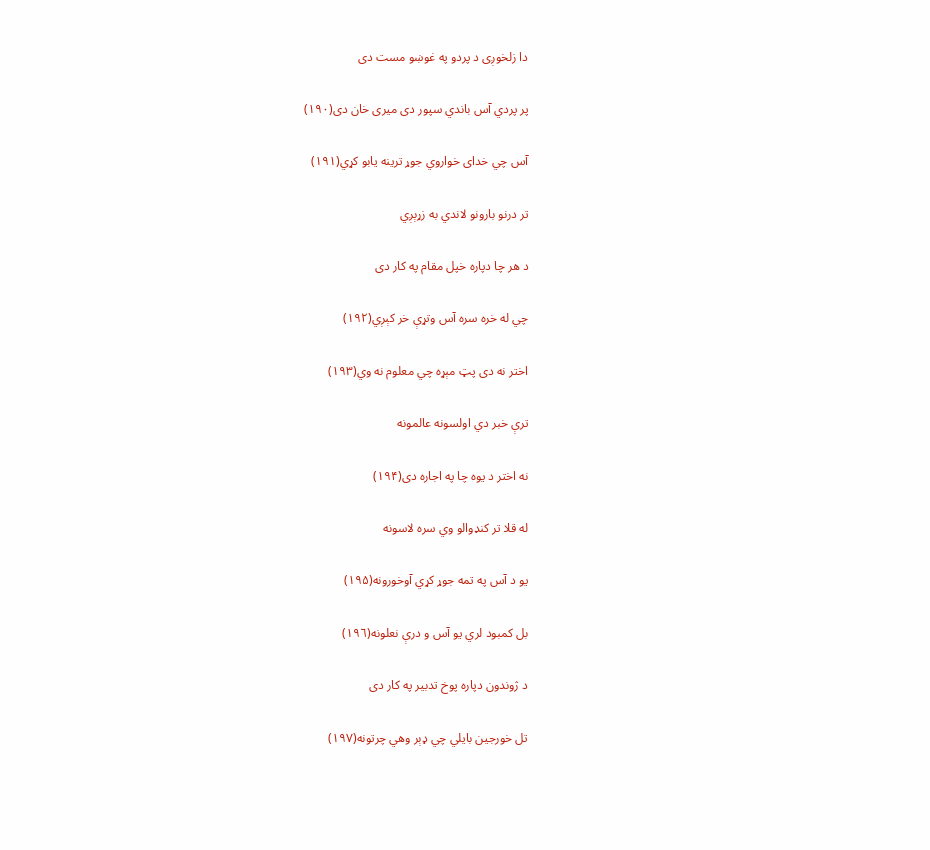دا زلخوږى د پردو په غوښو مست دى

پر پردي آس باندي سپور دى ميرى خان دى(۱۹۰)

آس چي خداى خواروي جوړ ترينه يابو كړي(۱۹۱)

تر درنو بارونو لاندي به زړېږي

د هر چا دپاره خپل مقام په كار دى

چي له خره سره آس وتړې خر كېږي(۱۹۲)

اختر نه دى پټ مېړه چي معلوم نه وي(۱۹۳)

ترې خبر دي اولسونه عالمونه

نه اختر د يوه چا په اجاره دى(۱۹۴)

له قلا تر كنډوالو وي سره لاسونه

يو د آس په تمه جوړ كړي آوخورونه(۱۹۵)

بل كمبود لري يو آس و درې نعلونه(۱۹٦)

د ژوندون دپاره پوخ تدبير په كار دى

تل خورجين بايلي چي ډېر وهي چرتونه(۱۹۷)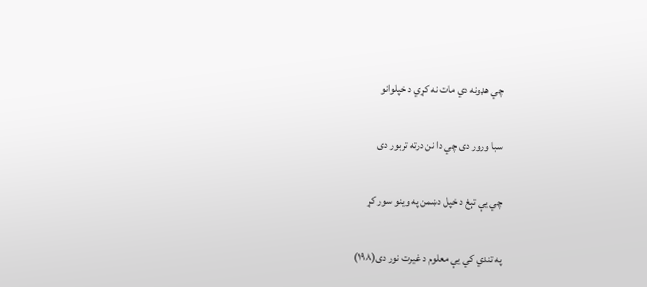چي هډونه دي مات نه كړي د خپلوانو

سبا ورور دى چي دا نن درته تربور دى

چي يې تېغ د خپل دښمن په وينو سور كړ

په تندي كي يې معلوم د غيرت نور دى(۱۹۸)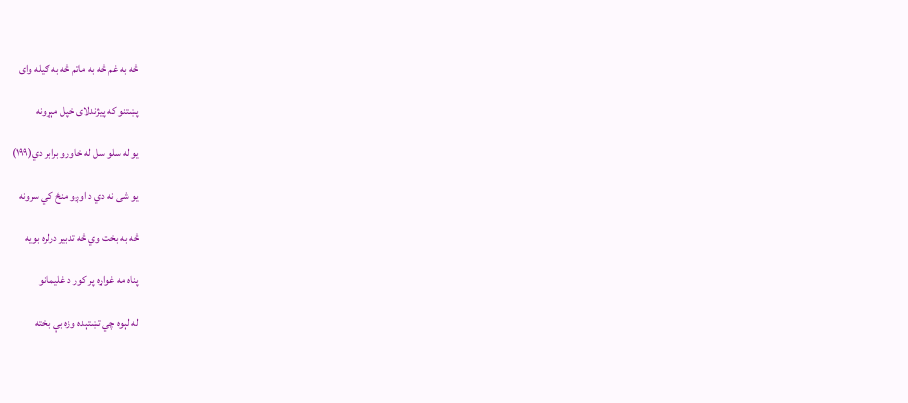څه به غم څه به ماتم څه به ګيله واى

پښتنو كه پيژندلاى خپل مېړونه

يو له سلو سل له خاورو برابر دي(۱۹۹)

يو شى نه دي د اوږو منځ كي سرونه

څه به بخت وي څه تدبير درلره بويه

پناه مه غواړه پر كور د غليمانو

له لېوه چي تښتېده وزه بې بخته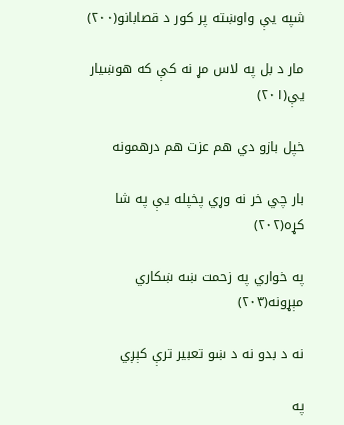شپه يې واوښته پر كور د قصابانو(۲۰۰)

مار د بل په لاس مړ نه كې كه هوښيار يې(۲۰۱)

خپل بازو دي هم عزت هم درهمونه

بار چي خر نه وړي پخپله يې په شا كړه(۲۰۲)

په خواري په زحمت ښه ښكاري مېړونه(۲۰۳)

نه د بدو نه د ښو تعبير ترې كېږي

په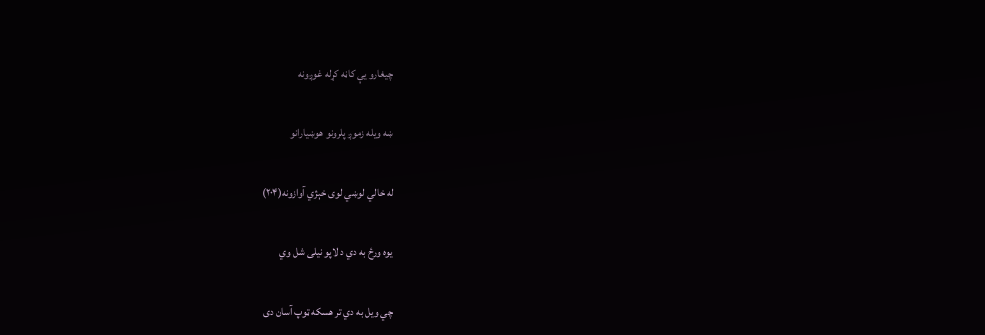چيغارو يې كاڼه كړله غوږونه

ښه ويله زموږ پلرونو هوښيارانو

له خالي لوښي لوى خېژي آوازونه(۲۰۴)

يوه ورځ به دي د لاپو نيلى شل وي

چي ويل به دي تر هسكه ټوپ آسان دى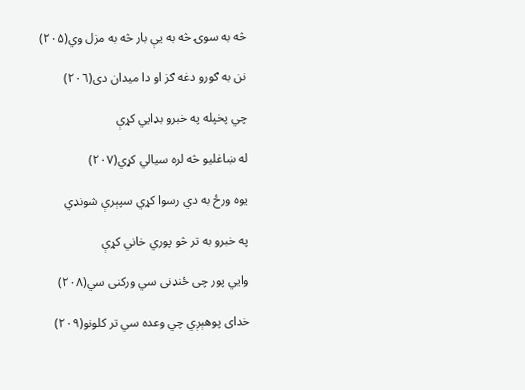څه به سوۍ څه به يې بار څه به مزل وي(۲۰۵)

نن به ګورو دغه ګز او دا ميدان دى(۲۰٦)

چي پخپله په خبرو بډايي كړې

له ښاغليو څه لره سيالي كړي(۲۰۷)

يوه ورځ به دي رسوا كړي سپېرې شونډي

په خبرو به تر څو پوري خاني كړې

وايي پور چى ځنډنى سي وركنى سي(۲۰۸)

خداى پوهېږي چي وعده سي تر كلونو(۲۰۹)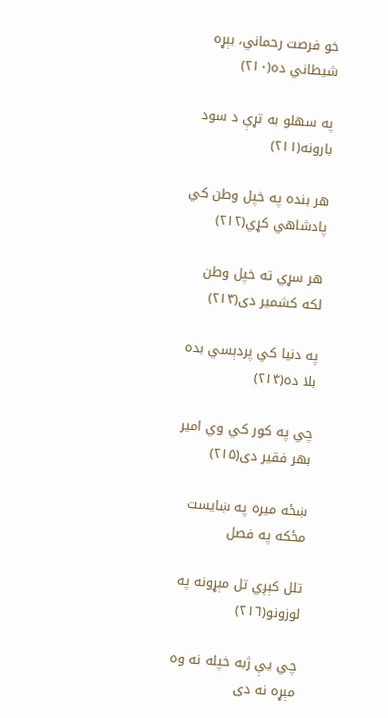خو فرصت رحماني، بېړه شيطاني ده(۲۱۰)

په سهلو به تړې د سود بارونه(۲۱۱)

هر بنده په خپل وطن كي پادشاهي كړي(۲۱۲)

هر سړي ته خپل وطن لكه كشمير دى(۲۱۳)

په دنيا كي پردېسي بده بلا ده(۲۱۴)

چي په كور كي وي امير بهر فقير دى(۲۱۵)

ښځه ميره په ښايست مځكه په فصل

تلل كېږي تل مېړونه په لوزونو(۲۱٦)

چي يې ژبه خپله نه وه مېړه نه دى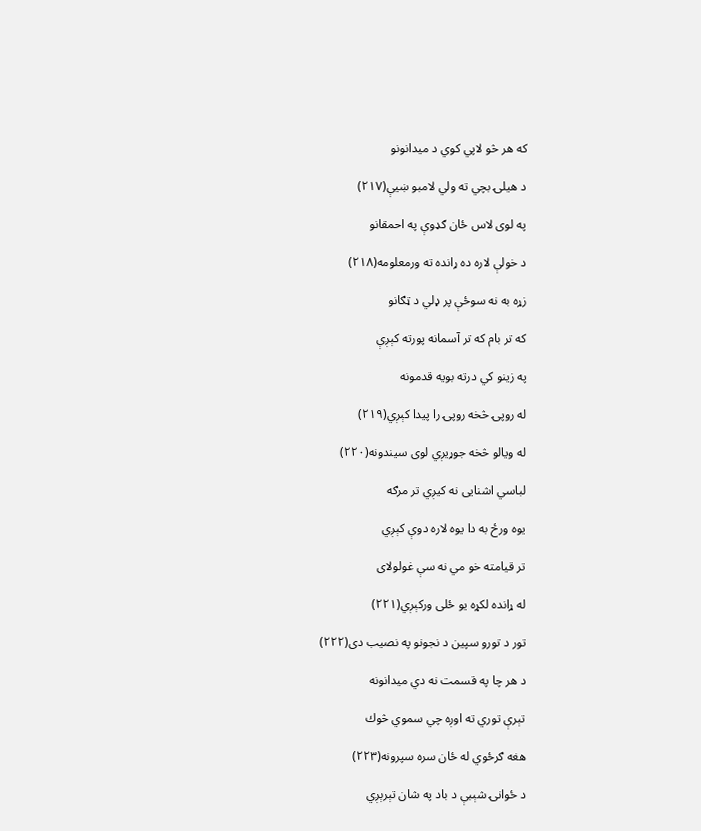كه هر څو لاپي كوي د ميدانونو

د هيلۍ بچي ته ولي لامبو ښيې(۲۱۷)

په لوى لاس ځان ګډوې په احمقانو

د خولې لاره ده ړانده ته ورمعلومه(۲۱۸)

زړه به نه سوځې پر ډلي د ټګانو

كه تر بام كه تر آسمانه پورته كېږې

په زينو كي درته بويه قدمونه

له روپۍ څخه روپۍ را پيدا كېږي(۲۱۹)

له ويالو څخه جوړيږي لوى سيندونه(۲۲۰)

لباسي اشنايى نه كيږي تر مرګه

يوه ورځ به دا يوه لاره دوې كېږي

تر قيامته خو مي نه سې غولولاى

له ړانده لكړه يو ځلى وركېږي(۲۲۱)

تور د تورو سپين د نجونو په نصيب دى(۲۲۲)

د هر چا په قسمت نه دي ميدانونه

تېرې توري ته اوږه چي سموي څوك

هغه ګرځوي له ځان سره سپرونه(۲۲۳)

د ځوانۍ شېبې د باد په شان تېرېږي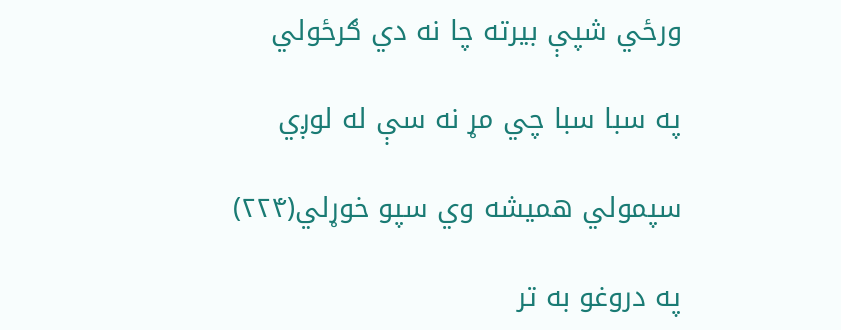ورځي شپې بيرته چا نه دي ګرځولي

په سبا سبا چي مړ نه سې له لوږي

سپمولي هميشه وي سپو خوړلي(۲۲۴)

په دروغو به تر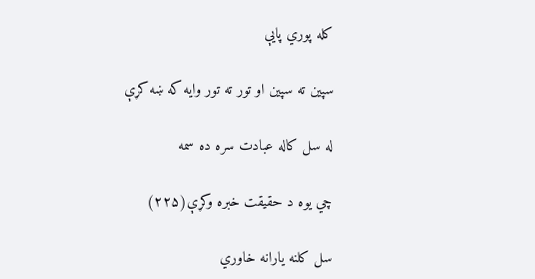كله پوري پايې

سپين ته سپين او تور ته تور وايه كه ښه كړې

له سل كاله عبادت سره ده سمه

چي يوه د حقيقت خبره وكړې(۲۲۵)

سل كلنه يارانه خاوري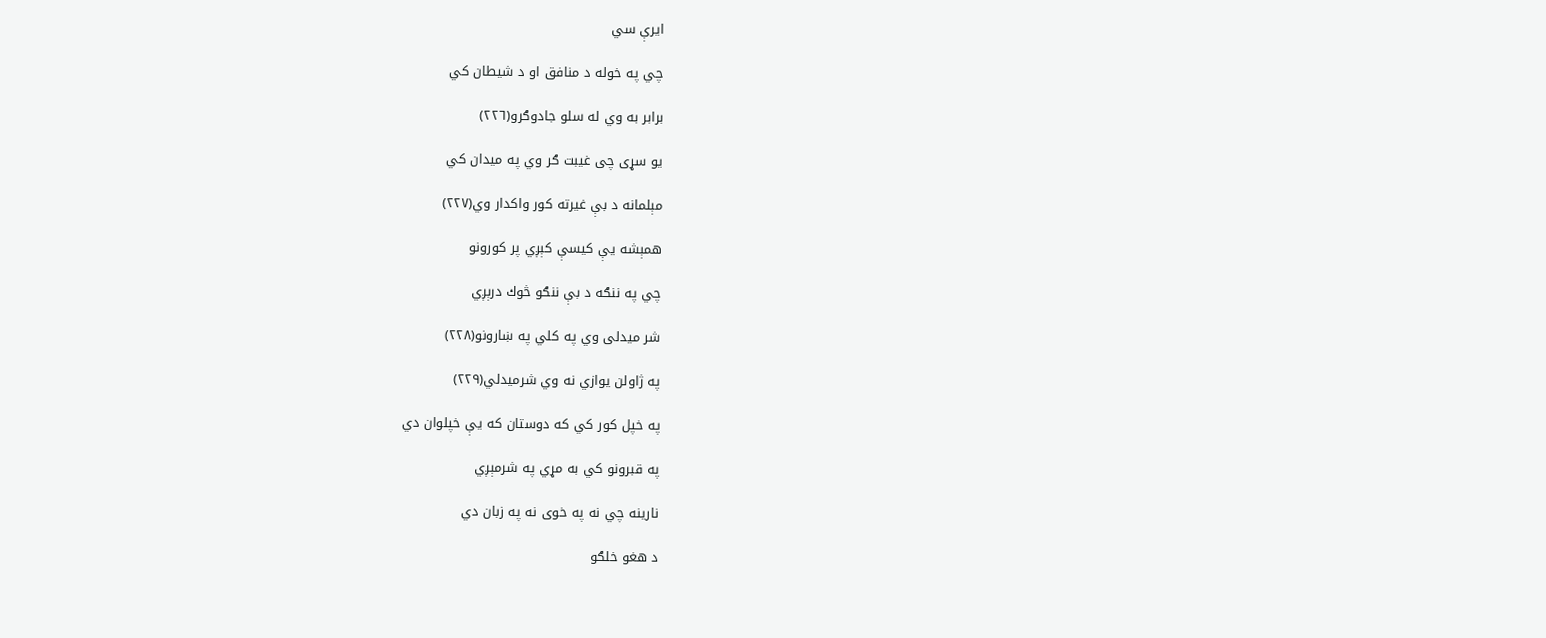ايرې سي

چي په خوله د منافق او د شيطان كي

برابر به وي له سلو جادوګرو(۲۲٦)

يو سړى چى غيبت ګر وي په ميدان كي

مېلمانه د بې غيرته كور واكدار وي(۲۲۷)

همېشه يې كيسې كېږي پر كورونو

چي په ننګه د بې ننګو څوك درېږي

شر ميدلى وي په كلي په ښارونو(۲۲۸)

په ژاولن يوازي نه وي شرميدلي(۲۲۹)

په خپل كور كي كه دوستان كه يې خپلوان دي

په قبرونو كي به مړي په شرمېږي

نارينه چي نه په خوى نه په زبان دي

د هغو خلګو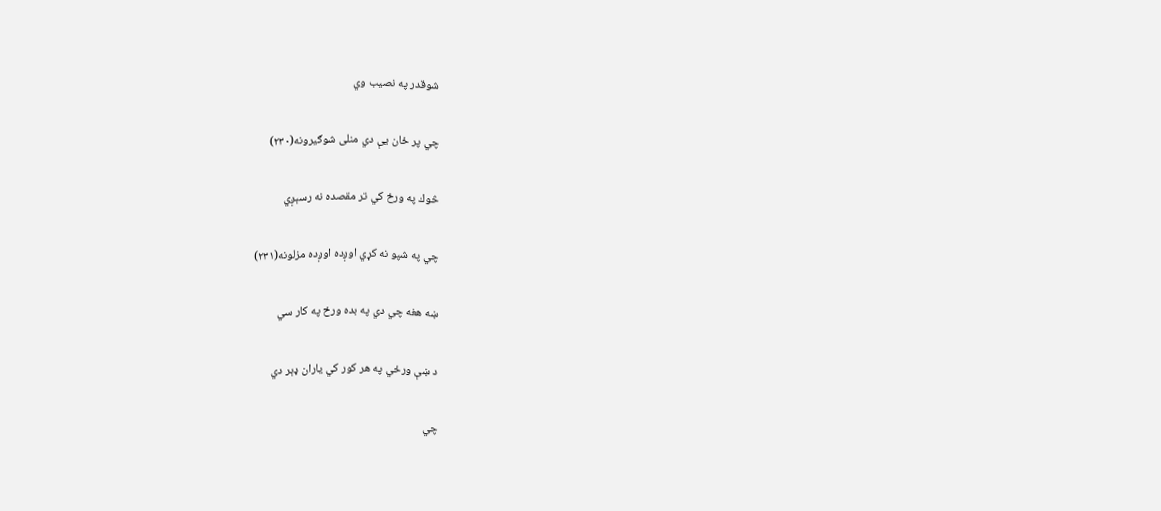شوقدر په نصيب وي

چي پر ځان يې دي منلى شوګيرونه(۲۳۰)

څوك په ورځ كي تر مقصده نه رسېږي

چي په شپو نه كړي اوږده اوږده مزلونه(۲۳۱)

ښه هغه چي دي په بده ورځ په كار سي

د ښې ورځي په هر كور كي ياران ډېر دي

چي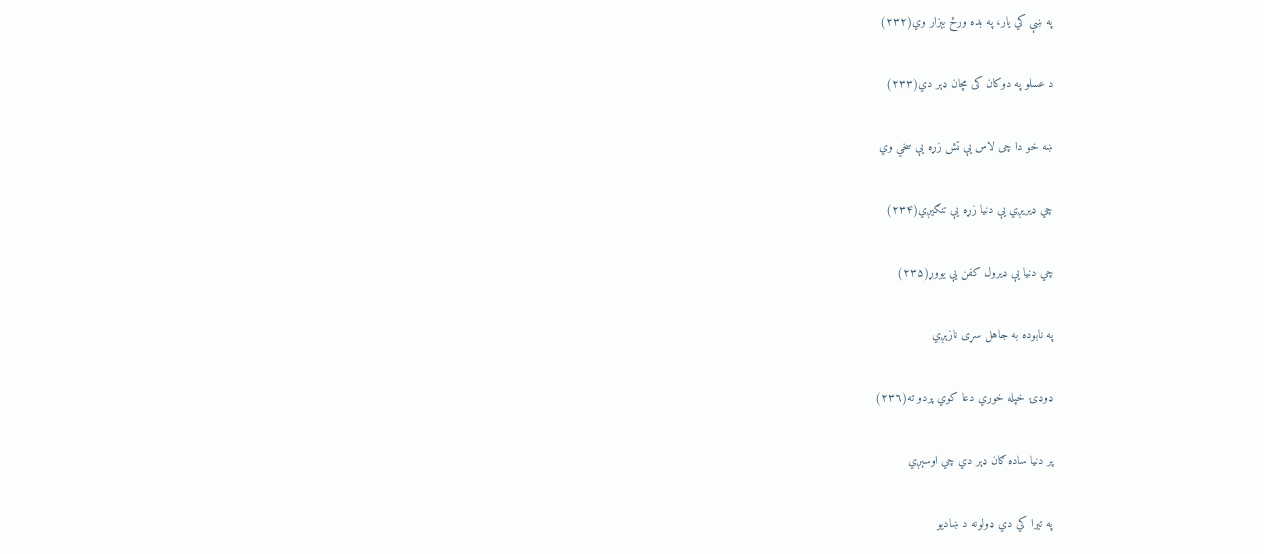په ښې كي يار، په بده ورځ بېزار وي(۲۳۲)

د عسلو په دوكان كى مچان ډېر دي(۲۳۳)

ښه خو دا چى لاس يې تش زړه يې سخي وي

چي ډيريږي يې دنيا زړه يې تنګيږي(۲۳۴)

چي دنيا يې ډيرول كفن يې يووړ(۲۳۵)

په نابوده به جاهل سړى نازېږي

ډوډۍ خپله خوري دعا كوي پردو ته(۲۳٦)

پر دنيا ساده ګان ډېر دي چي اوسېږي

په تيرا كي دي ډولونه د ښاديو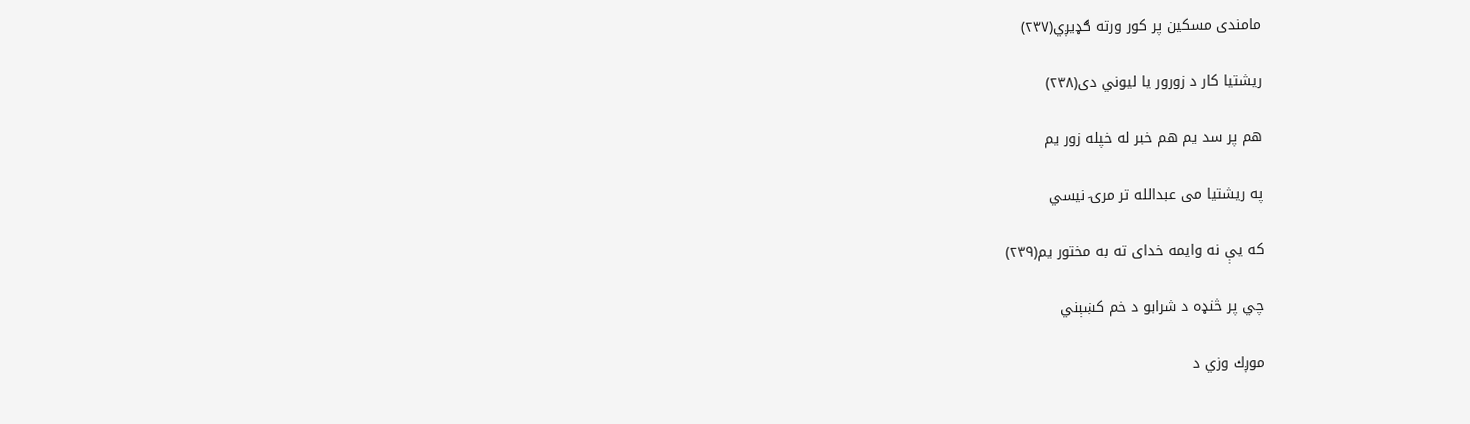مامندى مسكين پر كور ورته ګډيږي(۲۳۷)

ريشتيا كار د زورور يا ليوني دى(۲۳۸)

هم پر سد يم هم خبر له خپله زور يم

په ريشتيا مى عبدالله تر مرۍ نيسي

كه يې نه وايمه خداى ته به مختور يم(۲۳۹)

چي پر څنډه د شرابو د خم كښېني

موږك وزي د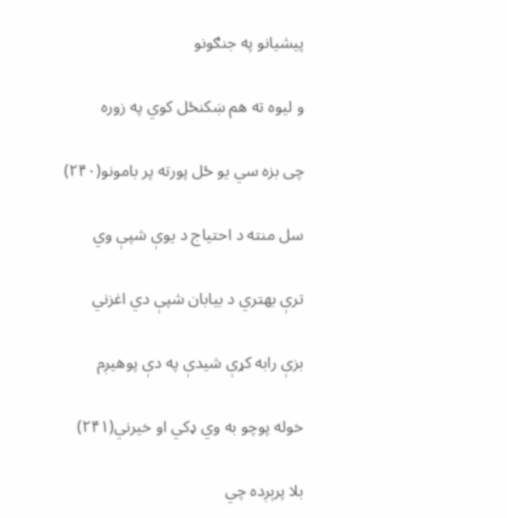پيشيانو په جنګونو

و ليوه ته هم ښكنځل كوي په زوره

چى بزه سي يو ځل پورته پر بامونو(۲۴۰)

سل منته د احتياج د يوې شپې وي

ترې بهتري د بيابان شپې دي اغزني

بزې رابه كړې شيدې په دې پوهيږم

خوله پوچو به وي ډكي او خيرني(۲۴۱)

بلا پرېږده چي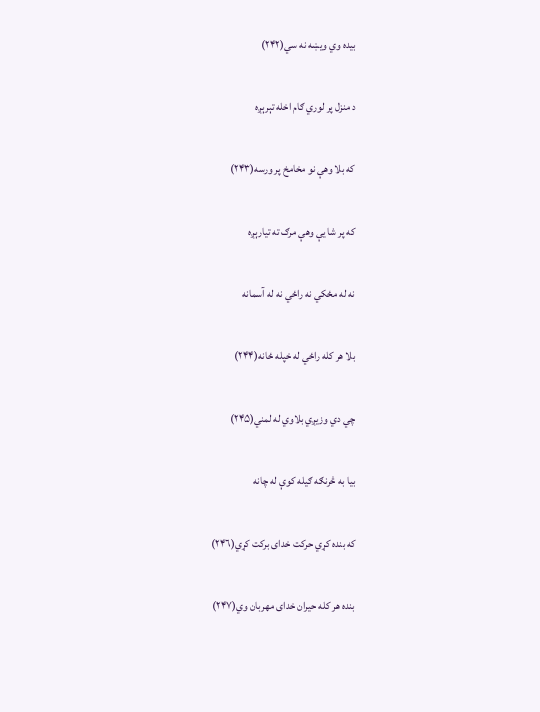بيده وي ويښه نه سي(۲۴۲)

د منزل پر لوري ګام اخله تېرېږه

كه بلا وهې نو مخامخ پر ورسه(۲۴۳)

كه پر شا يې وهې مرګ ته تيارېږه

نه له مځكي نه راځي نه له آسمانه

بلا هر كله راځي له خپله ځانه(۲۴۴)

چي دي وزيږي بلاوي له لمني(۲۴۵)

بيا به څرنګه ګيله كوې له چانه

كه بنده كړي حركت خداى بركت كړي(۲۴٦)

بنده هر كله حيران خداى مهربان وي(۲۴۷)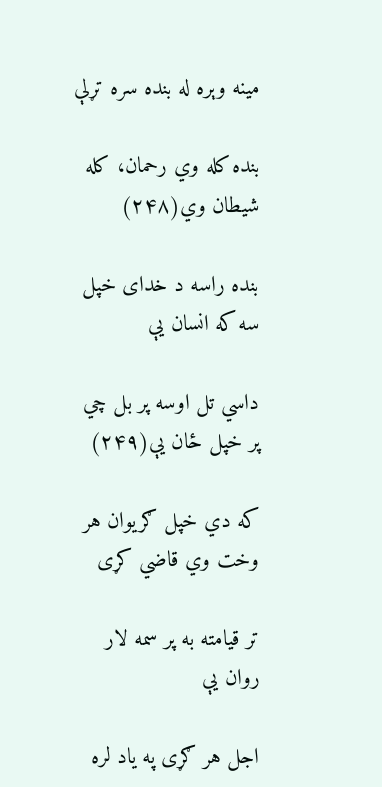مينه وېره له بنده سره تړلې

بنده كله وي رحمان، كله شيطان وي(۲۴۸)

بنده راسه د خداى خپل سه كه انسان يې

داسي تل اوسه پر بل چي پر خپل ځان يې(۲۴۹)

كه دي خپل ګريوان هر وخت وي قاضي كړى

تر قيامته به پر سمه لار روان يې

اجل هر ګړى په ياد لره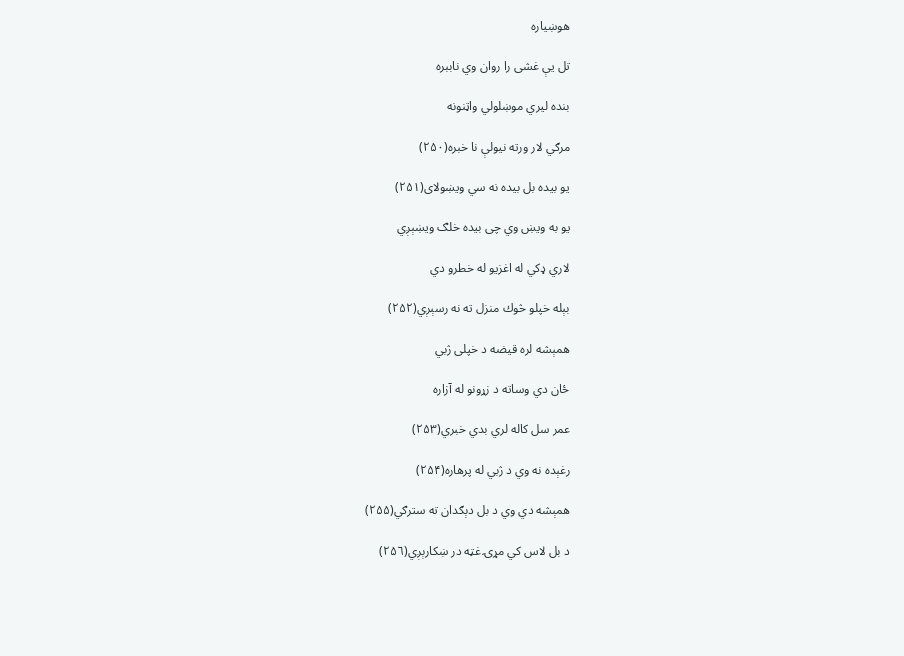هوښياره

تل يې غشى را روان وي ناببره

بنده ليري موښلولي واټنونه

مرګي لار ورته نيولې نا خبره(۲۵۰)

يو بيده بل بيده نه سي ويښولاى(۲۵۱)

يو به ويښ وي چى بيده خلګ ويښېږي

لاري ډكي له اغزيو له خطرو دي

بېله خپلو څوك منزل ته نه رسېږي(۲۵۲)

همېشه لره قيضه د خپلى ژبي

ځان دي وساته د زړونو له آزاره

عمر سل كاله لري بدي خبري(۲۵۳)

رغېده نه وي د ژبي له پرهاره(۲۵۴)

همېشه دي وي د بل دېګدان ته سترګي(۲۵۵)

د بل لاس كي مړۍ غټه در ښكارېږي(۲۵٦)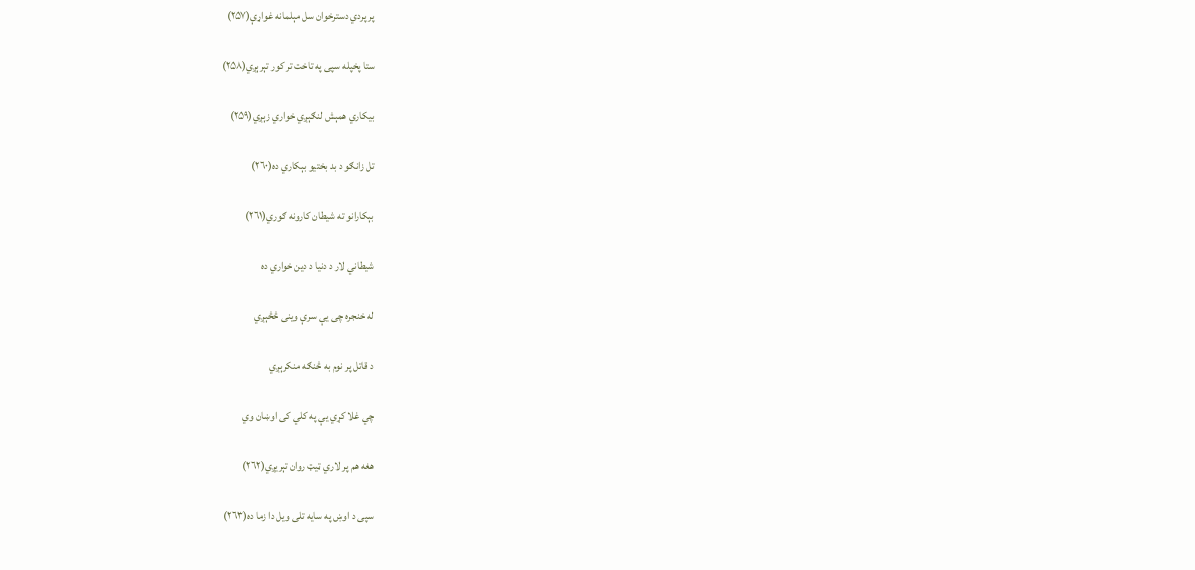پر پردي دسترخوان سل مېلمانه غواړې(۲۵۷)

ستا پخپله سپى په تاخت تر كور تېرېږي(۲۵۸)

بيكاري همېش لنګېږي خواري زېږي(۲۵۹)

تل زانګو د بد بختيو بېكاري ده(۲٦۰)

بېكارانو ته شيطان كارونه ګوري(۲٦۱)

شيطاني لار د دنيا د دين خواري ده

له خنجره چى يې سرې وينى څڅېږي

د قاتل پر نوم به څنګه منكرېږي

چي غلا كړي يې په كلي كى اوښان وي

هغه هم پر لاري ټيټ روان تېريږي(۲٦۲)

سپى د اوښ په سايه تلى ويل دا زما ده(۲٦۳)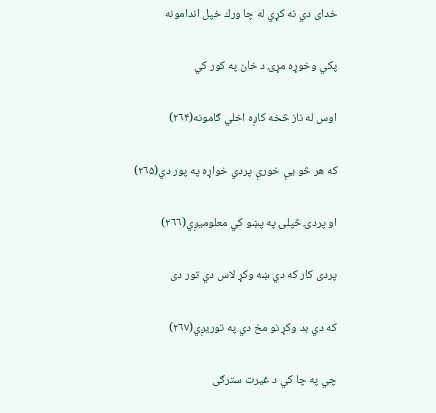خداى دي نه كړي له چا ورك خپل اندامونه

پكي وخوړه مړۍ د خان په كور كي

اوس له ناز څخه كاږه اخلي ګامونه(۲٦۴)

كه هر څو يې خورې پردي خواړه په پور دي(۲٦۵)

او پردۍ څپلۍ په پښو كي معلوميږي(۲٦٦)

پردى كار كه دي ښه وكړ لاس دي تور دى

كه دي بد وكړ نو مخ دي په توريږي(۲٦۷)

چي په چا كي د غيرت سترګى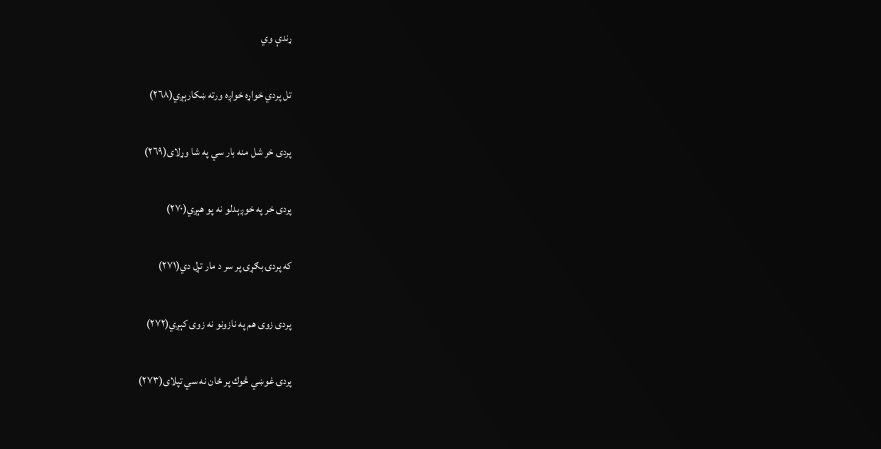ړندې وي

تل پردي خواړه خواږه ورته ښكارېږي(۲٦۸)

پردى خر شل منه بار سي په شا وړلاى(۲٦۹)

پردى خر په خوږېدلو نه پو هېږي(۲۷۰)

كه پردۍ بګړۍ پر سر د مار تړل دي(۲۷۱)

پردى زوى هم په نازونو نه زوى كېږي(۲۷۲)

پردۍ غوښي څوك پر ځان نه سي تپلاى(۲۷۳)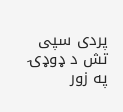پردى سپى تش د ډوډۍ په زور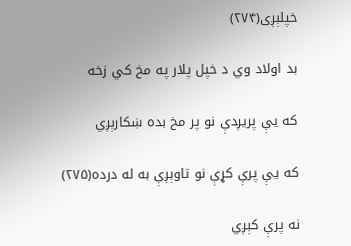خپلېږى(۲۷۴)

بد اولاد وي د خپل پلار په مخ كي زخه

كه يې پريږدې نو پر مخ بده ښكارېږي

كه يې پرې كړې نو تاوېږې به له درده(۲۷۵)

نه پرې كېږي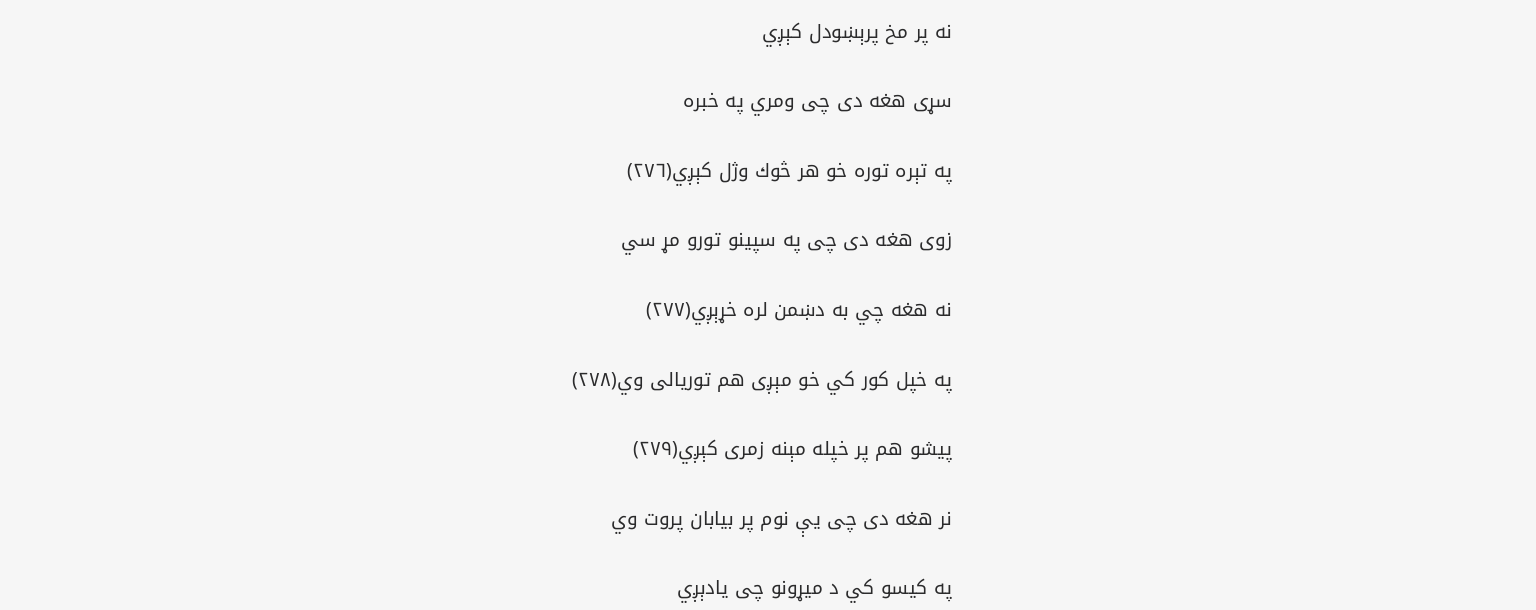نه پر مخ پرېښودل كېږي

سړى هغه دى چى ومري په خبره

په تېره توره خو هر څوك وژل كېږي(۲۷٦)

زوى هغه دى چى په سپينو تورو مړ سي

نه هغه چي به دښمن لره خړېږي(۲۷۷)

په خپل كور كي خو مېږى هم توريالى وي(۲۷۸)

پيشو هم پر خپله مېنه زمرى كېږي(۲۷۹)

نر هغه دى چى يې نوم پر بيابان پروت وي

په كيسو كي د ميړونو چى يادېږي